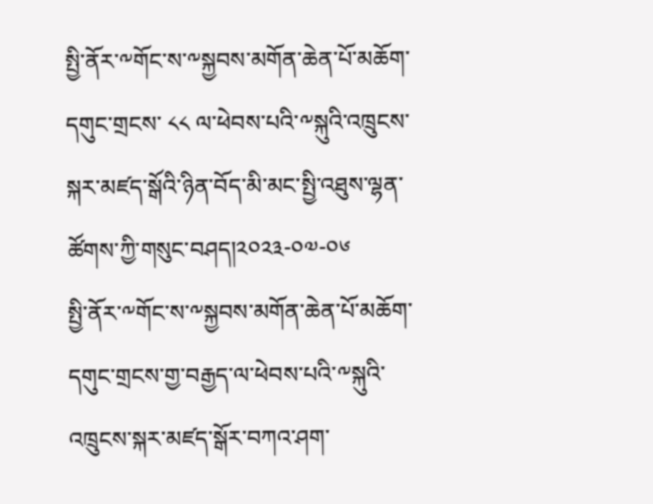སྤྱི་ནོར་༸གོང་ས་༸སྐྱབས་མགོན་ཆེན་པོ་མཆོག་དགུང་གྲངས་ ༨༨ ལ་ཕེབས་པའི་༸སྐུའི་འཁྲུངས་སྐར་མཛད་སྒོའི་ཉིན་བོད་མི་མང་སྤྱི་འཐུས་ལྷན་ཚོགས་ཀྱི་གསུང་བཤད།༢༠༢༣-༠༧-༠༦
སྤྱི་ནོར་༸གོང་ས་༸སྐྱབས་མགོན་ཆེན་པོ་མཆོག་དགུང་གྲངས་གྱ་བརྒྱད་ལ་ཕེབས་པའི་༸སྐུའི་འཁྲུངས་སྐར་མཛད་སྒོར་བཀའ་ཤག་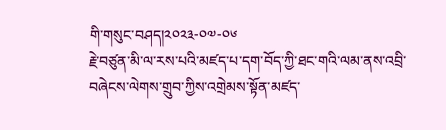གི་གསུང་བཤད།༢༠༢༣-༠༧-༠༦
རྗེ་བཙུན་མི་ལ་རས་པའི་མཛད་པ་དག་བོད་ཀྱི་ཐང་གའི་ལམ་ནས་འབྲི་བཞེངས་ལེགས་གྲུབ་ཀྱིས་འགྲེམས་སྟོན་མཛད་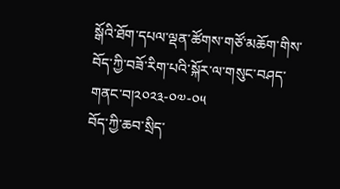སྒོའི་ཐོག་དཔལ་ལྡན་ཚོགས་གཙོ་མཆོག་གིས་བོད་ཀྱི་བཟོ་རིག་པའི་སྐོར་ལ་གསུང་བཤད་གནང་བ།༢༠༢༣-༠༧-༠༥
བོད་ཀྱི་ཆབ་སྲིད་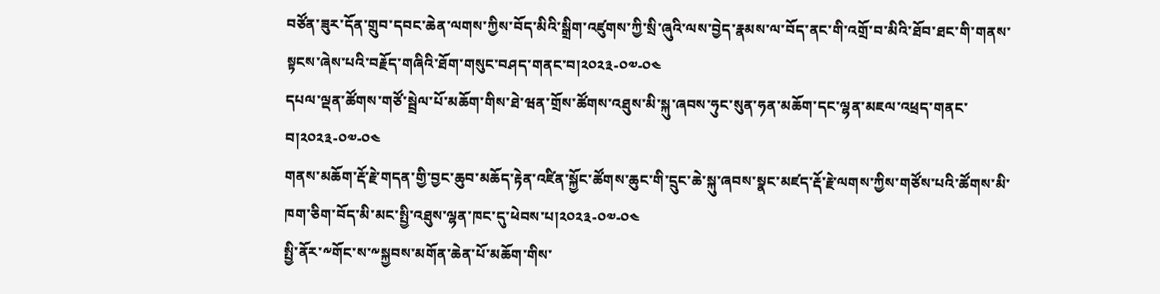བཙོན་ཟུར་དོན་གྲུབ་དབང་ཆེན་ལགས་ཀྱིས་བོད་མིའི་སྒྲིག་འཛུགས་ཀྱི་སྲི་ཞུའི་ལས་བྱེད་རྣམས་ལ་བོད་ནང་གི་འགྲོ་བ་མིའི་ཐོབ་ཐང་གི་གནས་སྟངས་ཞེས་པའི་བརྗོད་གཞིའི་ཐོག་གསུང་བཤད་གནང་བ།༢༠༢༣-༠༧-༠༤
དཔལ་ལྡན་ཚོགས་གཙོ་སྦྲེལ་པོ་མཆོག་གིས་ཐེ་ཝན་གྲོས་ཚོགས་འཐུས་མི་སྐུ་ཞབས་ཧུང་སུན་ཧན་མཆོག་དང་ལྷན་མཇལ་འཕྲད་གནང་བ།༢༠༢༣-༠༧-༠༤
གནས་མཆོག་རྡོ་རྗེ་གདན་གྱི་བྱང་ཆུབ་མཆོད་རྟེན་འཛིན་སྐྱོང་ཚོགས་ཆུང་གི་དྲུང་ཆེ་སྐུ་ཞབས་སྣང་མཛད་རྡོ་རྗེ་ལགས་ཀྱིས་གཙོས་པའི་ཚོགས་མི་ཁག་ཅིག་བོད་མི་མང་སྤྱི་འཐུས་ལྷན་ཁང་དུ་ཕེབས་པ།༢༠༢༣-༠༧-༠༤
སྤྱི་ནོར་༸གོང་ས་༸སྐྱབས་མགོན་ཆེན་པོ་མཆོག་གིས་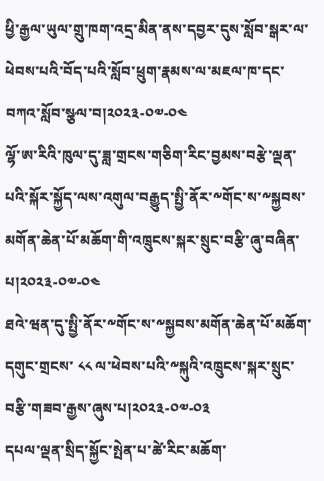ཕྱི་རྒྱལ་ཡུལ་གྲུ་ཁག་འདྲ་མིན་ནས་དབྱར་དུས་སློབ་སྒར་ལ་ཕེབས་པའི་བོད་པའི་སློབ་ཕྲུག་རྣམས་ལ་མཇལ་ཁ་དང་བཀའ་སློབ་སྩལ་བ།༢༠༢༣-༠༧-༠༤
ལྷོ་ཨ་རིའི་ཁུལ་དུ་ཟླ་གྲངས་གཅིག་རིང་བྱམས་བརྩེ་ལྡན་པའི་སྐོར་སྐྱོད་ལས་འགུལ་བརྒྱུད་སྤྱི་ནོར་༸གོང་ས་༸སྐྱབས་མགོན་ཆེན་པོ་མཆོག་གི་འཁྲུངས་སྐར་སྲུང་བརྩི་ཞུ་བཞིན་པ།༢༠༢༣-༠༧-༠༤
ཐའེ་ཝན་དུ་སྤྱི་ནོར་༸གོང་ས་༸སྐྱབས་མགོན་ཆེན་པོ་མཆོག་དགུང་གྲངས་ ༨༨ ལ་ཕེབས་པའི་༸སྐུའི་འཁྲུངས་སྐར་སྲུང་བརྩི་གཟབ་རྒྱས་ཞུས་པ།༢༠༢༣-༠༧-༠༣
དཔལ་ལྡན་སྲིད་སྐྱོང་སྤེན་པ་ཚེ་རིང་མཆོག་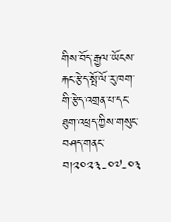གིས་བོད་རྒྱལ་ཡོངས་རྐང་རྩེད་སྤོ་ལོ་རུ་ཁག་གི་རྩེད་འགྲན་པ་དང་ཐུག་འཕྲད་ཀྱིས་གསུང་བཤད་གནང་བ།༢༠༢༣-༠༧-༠༣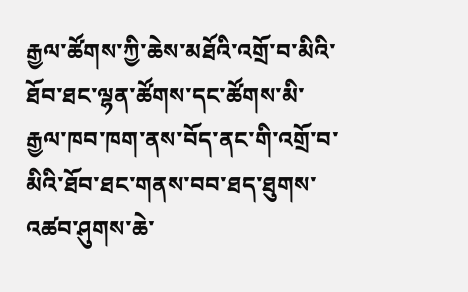རྒྱལ་ཚོགས་ཀྱི་ཆེས་མཐོའི་འགྲོ་བ་མིའི་ཐོབ་ཐང་ལྷན་ཚོགས་དང་ཚོགས་མི་རྒྱལ་ཁབ་ཁག་ནས་བོད་ནང་གི་འགྲོ་བ་མིའི་ཐོབ་ཐང་གནས་བབ་ཐད་ཐུགས་འཚབ་ཤུགས་ཆེ་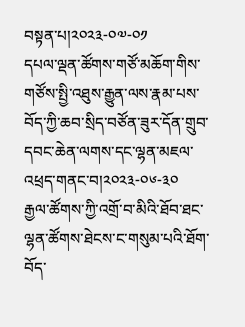བསྟན་པ།༢༠༢༣-༠༧-༠༡
དཔལ་ལྡན་ཚོགས་གཙོ་མཆོག་གིས་གཙོས་སྤྱི་འཐུས་རྒྱུན་ལས་རྣམ་པས་བོད་ཀྱི་ཆབ་སྲིད་བཙོན་ཟུར་དོན་གྲུབ་དབང་ཆེན་ལགས་དང་ལྷན་མཇལ་འཕྲད་གནང་བ།༢༠༢༣-༠༦-༣༠
རྒྱལ་ཚོགས་ཀྱི་འགྲོ་བ་མིའི་ཐོབ་ཐང་ལྷན་ཚོགས་ཐེངས་ང་གསུམ་པའི་ཐོག་བོད་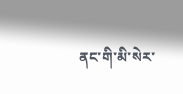ནང་གི་མི་སེར་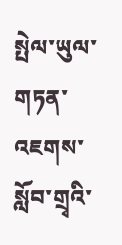སྤེལ་ཡུལ་གཏན་འཇགས་སློབ་གྲྭའི་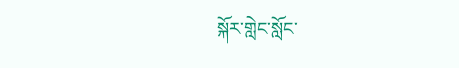སྐོར་གླེང་སློང་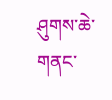ཤུགས་ཆེ་གནང་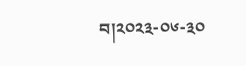བ།༢༠༢༣-༠༦-༣༠